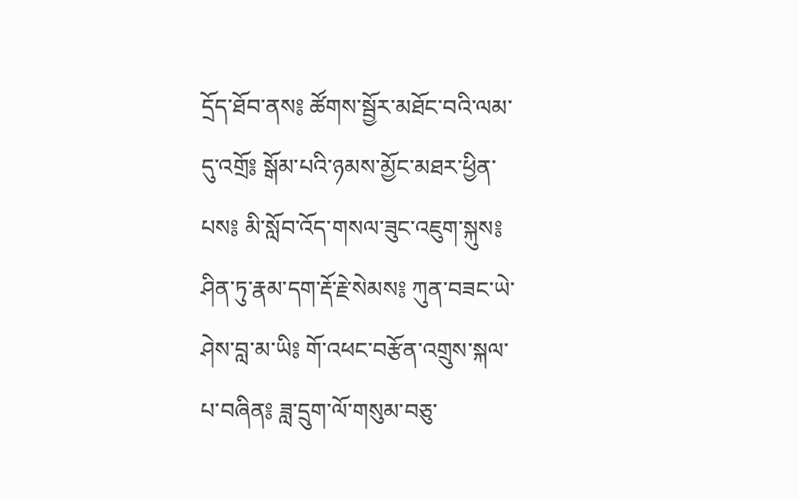དྲོད་ཐོབ་ནས༔ ཚོགས་སྦྱོར་མཐོང་བའི་ལམ་དུ་འགྲོ༔ སྒོམ་པའི་ཉམས་མྱོང་མཐར་ཕྱིན་པས༔ མི་སློབ་འོད་གསལ་ཟུང་འཇུག་སྐུས༔ ཤིན་ཏུ་རྣམ་དག་རྡོ་རྗེ་སེམས༔ ཀུན་བཟང་ཡེ་ཤེས་བླ་མ་ཡི༔ གོ་འཕང་བརྩོན་འགྲུས་སྐལ་པ་བཞིན༔ ཟླ་དྲུག་ལོ་གསུམ་བཅུ་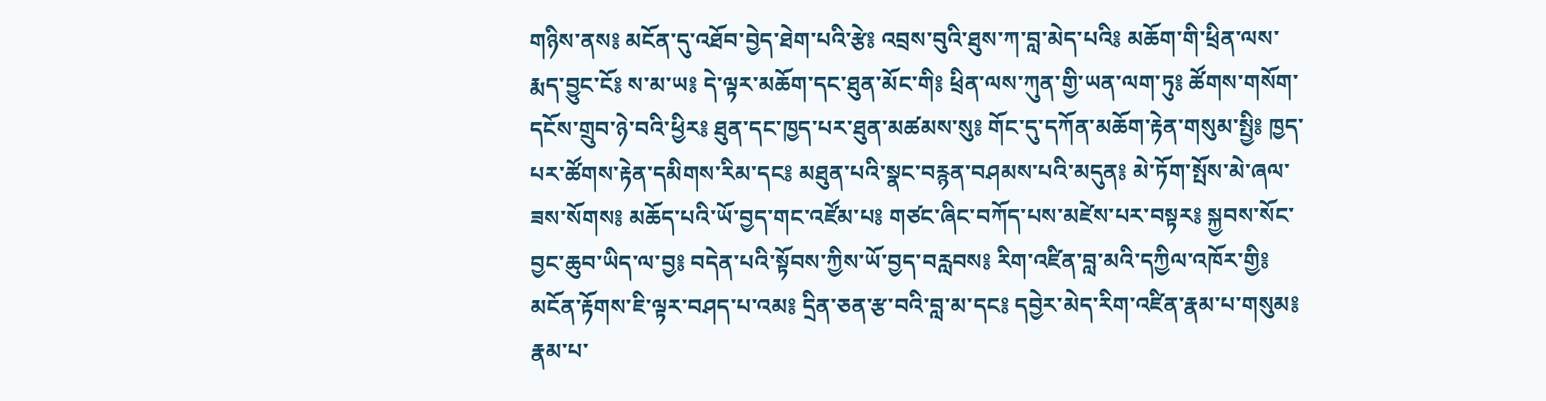གཉིས་ནས༔ མངོན་དུ་འཐོབ་བྱེད་ཐེག་པའི་རྩེ༔ འབྲས་བུའི་ཐུས་ཀ་བླ་མེད་པའི༔ མཆོག་གི་ཕྲིན་ལས་རྨད་བྱུང་ངོ༔ ས་མ་ཡ༔ དེ་ལྟར་མཆོག་དང་ཐུན་མོང་གི༔ ཕྲིན་ལས་ཀུན་གྱི་ཡན་ལག་ཏུ༔ ཚོགས་གསོག་དངོས་གྲུབ་ཉེ་བའི་ཕྱིར༔ ཐུན་དང་ཁྱད་པར་ཐུན་མཚམས་སུ༔ གོང་དུ་དཀོན་མཆོག་རྟེན་གསུམ་སྤྱི༔ ཁྱད་པར་ཚོགས་རྟེན་དམིགས་རིམ་དང༔ མཐུན་པའི་སྣང་བརྙན་བཤམས་པའི་མདུན༔ མེ་ཏོག་སྤོས་མེ་ཞལ་ཟས་སོགས༔ མཆོད་པའི་ཡོ་བྱད་གང་འཛོམ་པ༔ གཙང་ཞིང་བཀོད་པས་མཛེས་པར་བསྟར༔ སྐྱབས་སོང་བྱང་ཆུབ་ཡིད་ལ་བྱ༔ བདེན་པའི་སྟོབས་ཀྱིས་ཡོ་བྱད་བརླབས༔ རིག་འཛིན་བླ་མའི་དཀྱིལ་འཁོར་གྱི༔ མངོན་རྟོགས་ཇི་ལྟར་བཤད་པ་འམ༔ དྲིན་ཅན་རྩ་བའི་བླ་མ་དང༔ དབྱེར་མེད་རིག་འཛིན་རྣམ་པ་གསུམ༔ རྣམ་པ་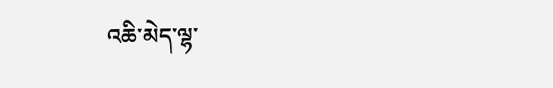འཆི་མེད་ལྷ་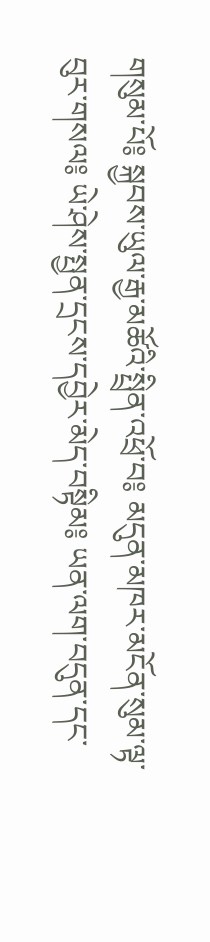གསུམ་པོ༔ སྐྱབས་ཡུལ་རྒྱ་མཚོའི་སྤྲིན་འཕྲོ་བ༔ མདུན་མཁར་མངོན་སུམ་ལྟ་བུར་གསལ༔ ཡེ་ཤེས་སྤྱན་དྲངས་དབྱེར་མེད་བསྟིམ༔ ཡན་ལག་བདུན་དང་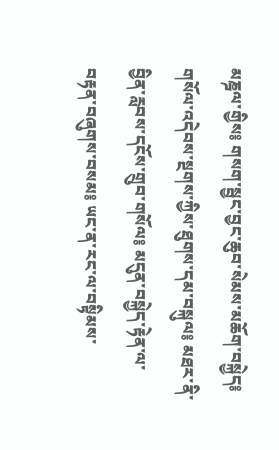མཎྜལ་གྱིས༔ གསག་སྦྱང་བྱང་ཆུབ་སེམས་མཆོག་བསྐྱེད༔ གསོལ་འདེབས་སྔགས་ཀྱིས་ཐུགས་དམ་བསྐུལ༔ མཐར་ནི་བྱིན་རླབས་དངོས་གྲུབ་གསོལ༔ མདུན་བསྐྱེད་རྟེན་ལ་བརྟན་བཞུགས་བསམ༔ ཡང་ན་རང་ལ་བསྟིམས་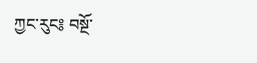ཀྱང་རུང༔ བསྔོ་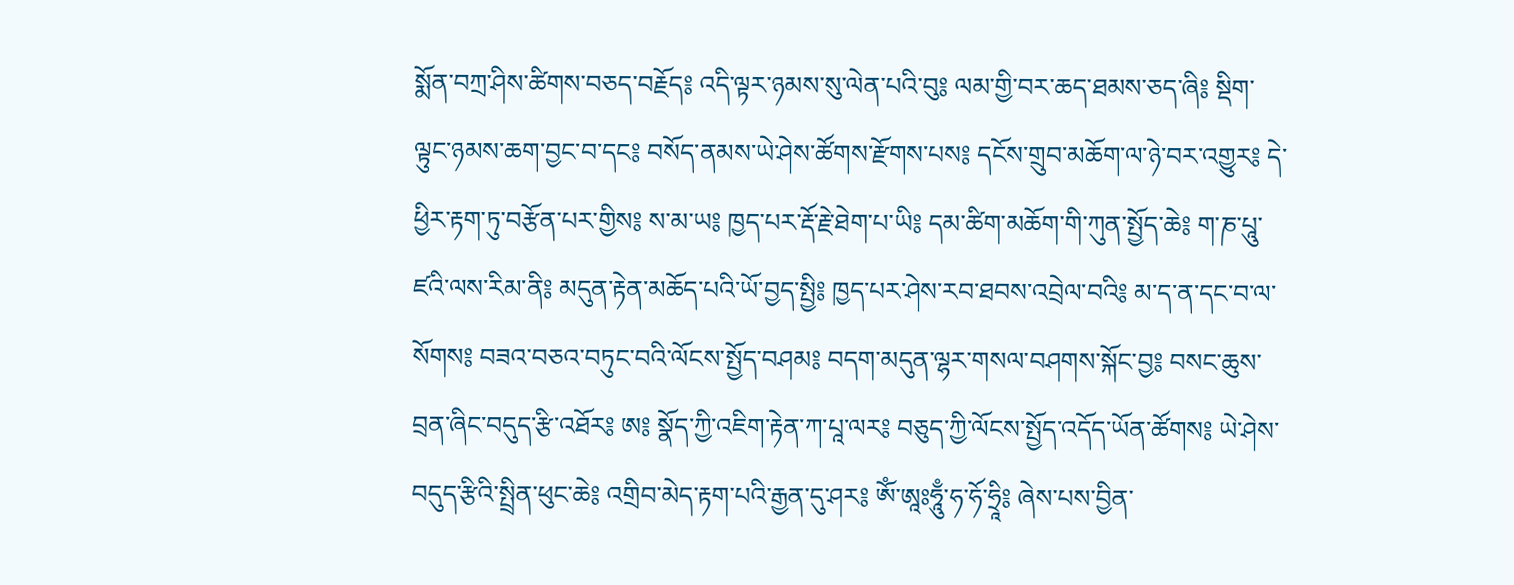སྨོན་བཀྲ་ཤིས་ཚིགས་བཅད་བརྗོད༔ འདི་ལྟར་ཉམས་སུ་ལེན་པའི་བུ༔ ལམ་གྱི་བར་ཆད་ཐམས་ཅད་ཞི༔ སྡིག་ལྟུང་ཉམས་ཆག་བྱང་བ་དང༔ བསོད་ནམས་ཡེ་ཤེས་ཚོགས་རྫོགས་པས༔ དངོས་གྲུབ་མཆོག་ལ་ཉེ་བར་འགྱུར༔ དེ་ཕྱིར་རྟག་ཏུ་བརྩོན་པར་གྱིས༔ ས་མ་ཡ༔ ཁྱད་པར་རྡོ་རྗེ་ཐེག་པ་ཡི༔ དམ་ཚིག་མཆོག་གི་ཀུན་སྤྱོད་ཆེ༔ ག་ཎ་པཱུ་ཛའི་ལས་རིམ་ནི༔ མདུན་རྟེན་མཆོད་པའི་ཡོ་བྱད་སྤྱི༔ ཁྱད་པར་ཤེས་རབ་ཐབས་འབྲེལ་བའི༔ མ་ད་ན་དང་བ་ལ་སོགས༔ བཟའ་བཅའ་བཏུང་བའི་ལོངས་སྤྱོད་བཤམ༔ བདག་མདུན་ལྷར་གསལ་བཤགས་སྐོང་བྱ༔ བསང་ཆུས་བྲན་ཞིང་བདུད་རྩི་འཐོར༔ ཨ༔ སྣོད་ཀྱི་འཇིག་རྟེན་ཀ་པཱ་ལར༔ བཅུད་ཀྱི་ལོངས་སྤྱོད་འདོད་ཡོན་ཚོགས༔ ཡེ་ཤེས་བདུད་རྩིའི་སྤྲིན་ཕུང་ཆེ༔ འགྲིབ་མེད་རྟག་པའི་རྒྱན་དུ་ཤར༔ ཨོཾ་ཨཱཿཧཱུྃ་ཧ་ཧོ་ཧྲཱི༔ ཞེས་པས་བྱིན་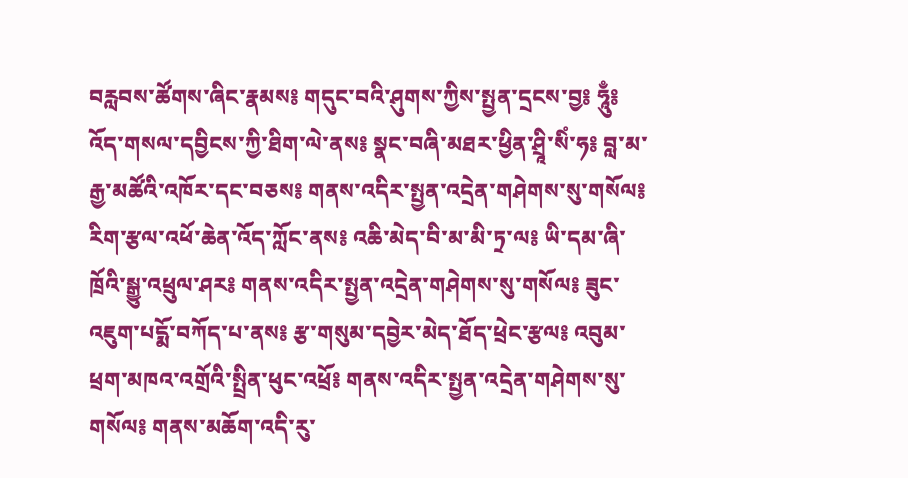བརླབས་ཚོགས་ཞིང་རྣམས༔ གདུང་བའི་ཤུགས་ཀྱིས་སྤྱན་དྲངས་བྱ༔ ཧཱུྃ༔ འོད་གསལ་དབྱིངས་ཀྱི་ཐིག་ལེ་ནས༔ སྣང་བཞི་མཐར་ཕྱིན་ཤྲཱི་སིཾ་ཧ༔ བླ་མ་རྒྱ་མཚོའི་འཁོར་དང་བཅས༔ གནས་འདིར་སྤྱན་འདྲེན་གཤེགས་སུ་གསོལ༔ རིག་རྩལ་འཕོ་ཆེན་འོད་ཀློང་ནས༔ འཆི་མེད་བི་མ་མི་ཏྲ་ལ༔ ཡི་དམ་ཞི་ཁྲོའི་སྒྱུ་འཕྲུལ་ཤར༔ གནས་འདིར་སྤྱན་འདྲེན་གཤེགས་སུ་གསོལ༔ ཟུང་འཇུག་པདྨོ་བཀོད་པ་ནས༔ རྩ་གསུམ་དབྱེར་མེད་ཐོད་ཕྲེང་རྩལ༔ འབུམ་ཕྲག་མཁའ་འགྲོའི་སྤྲིན་ཕུང་འཕྲོ༔ གནས་འདིར་སྤྱན་འདྲེན་གཤེགས་སུ་གསོལ༔ གནས་མཆོག་འདི་རུ་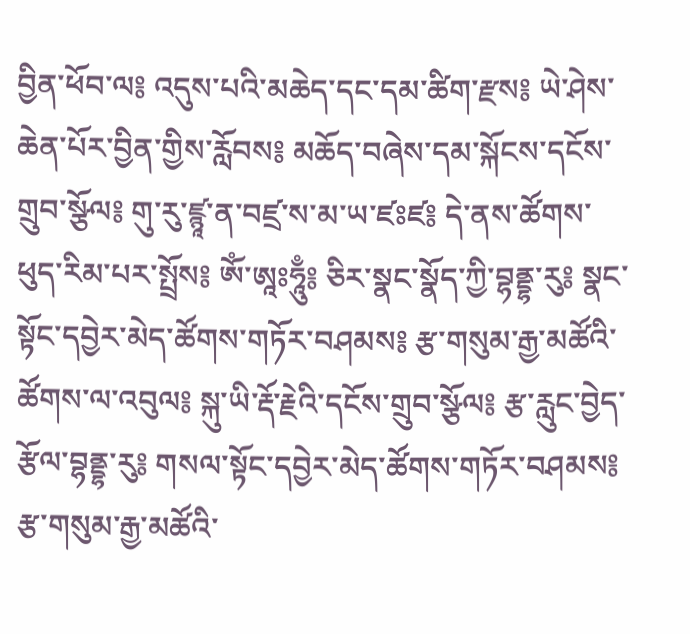བྱིན་ཕོབ་ལ༔ འདུས་པའི་མཆེད་དང་དམ་ཚིག་རྫས༔ ཡེ་ཤེས་ཆེན་པོར་བྱིན་གྱིས་རློབས༔ མཆོད་བཞེས་དམ་སྐོངས་དངོས་གྲུབ་སྩོལ༔ གུ་རུ་ཛྙཱ་ན་བཛྲ་ས་མ་ཡ་ཛཿཛ༔ དེ་ནས་ཚོགས་ཕུད་རིམ་པར་སྤྲོས༔ ཨོཾ་ཨཱཿཧཱུྃ༔ ཅིར་སྣང་སྣོད་ཀྱི་བྷནྡྷ་རུ༔ སྣང་སྟོང་དབྱེར་མེད་ཚོགས་གཏོར་བཤམས༔ རྩ་གསུམ་རྒྱ་མཚོའི་ཚོགས་ལ་འབུལ༔ སྐུ་ཡི་རྡོ་རྗེའི་དངོས་གྲུབ་སྩོལ༔ རྩ་རླུང་བྱེད་རྩོལ་བྷནྡྷ་རུ༔ གསལ་སྟོང་དབྱེར་མེད་ཚོགས་གཏོར་བཤམས༔ རྩ་གསུམ་རྒྱ་མཚོའི་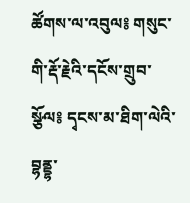ཚོགས་ལ་འབུལ༔ གསུང་གི་རྡོ་རྗེའི་དངོས་གྲུབ་སྩོལ༔ དྭངས་མ་ཐིག་ལེའི་བྷནྡྷ་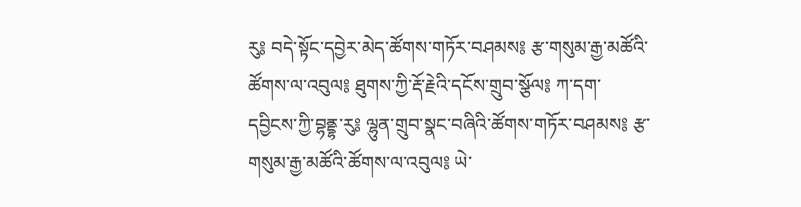རུ༔ བདེ་སྟོང་དབྱེར་མེད་ཚོགས་གཏོར་བཤམས༔ རྩ་གསུམ་རྒྱ་མཚོའི་ཚོགས་ལ་འབུལ༔ ཐུགས་ཀྱི་རྡོ་རྗེའི་དངོས་གྲུབ་སྩོལ༔ ཀ་དག་དབྱིངས་ཀྱི་བྷནྡྷ་རུ༔ ལྷུན་གྲུབ་སྣང་བཞིའི་ཚོགས་གཏོར་བཤམས༔ རྩ་གསུམ་རྒྱ་མཚོའི་ཚོགས་ལ་འབུལ༔ ཡེ་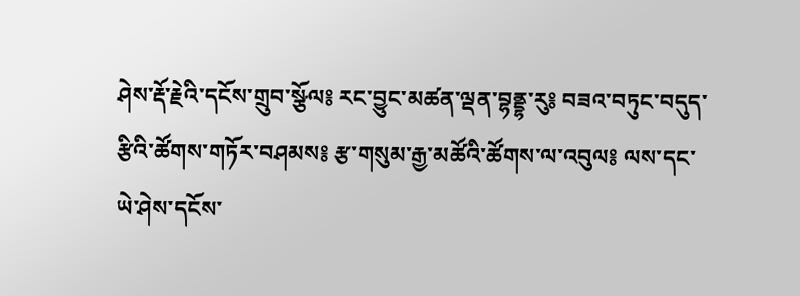ཤེས་རྡོ་རྗེའི་དངོས་གྲུབ་སྩོལ༔ རང་བྱུང་མཚན་ལྡན་བྷནྡྷ་རུ༔ བཟའ་བཏུང་བདུད་རྩིའི་ཚོགས་གཏོར་བཤམས༔ རྩ་གསུམ་རྒྱ་མཚོའི་ཚོགས་ལ་འབུལ༔ ལས་དང་ཡེ་ཤེས་དངོས་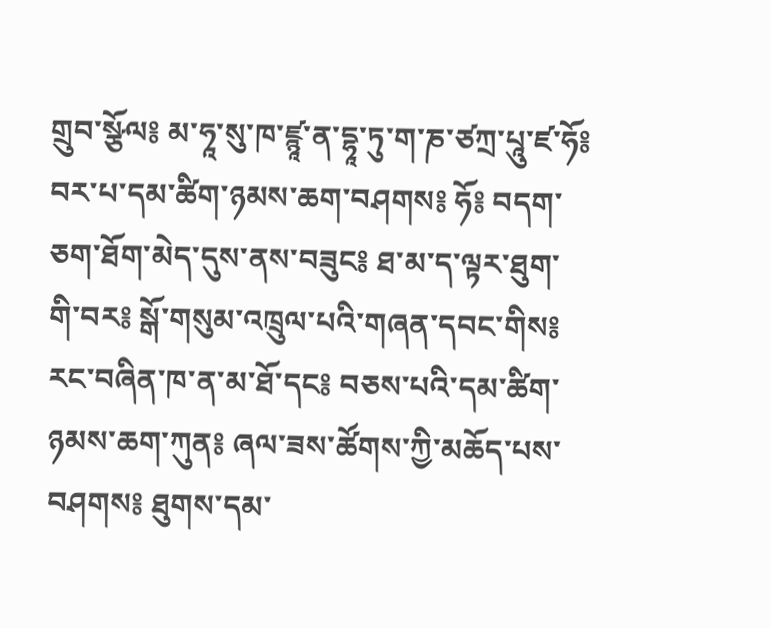གྲུབ་སྩོལ༔ མ་ཧཱ་སུ་ཁ་ཛྙཱ་ན་དྷཱ་ཏུ་ག་ཎ་ཙཀྲ་པཱུ་ཛ་ཧོ༔ བར་པ་དམ་ཚིག་ཉམས་ཆག་བཤགས༔ ཧོ༔ བདག་ཅག་ཐོག་མེད་དུས་ནས་བཟུང༔ ཐ་མ་ད་ལྟར་ཐུག་གི་བར༔ སྒོ་གསུམ་འཁྲུལ་པའི་གཞན་དབང་གིས༔ རང་བཞིན་ཁ་ན་མ་ཐོ་དང༔ བཅས་པའི་དམ་ཚིག་ཉམས་ཆག་ཀུན༔ ཞལ་ཟས་ཚོགས་ཀྱི་མཆོད་པས་བཤགས༔ ཐུགས་དམ་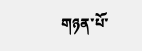གཉན་པོ་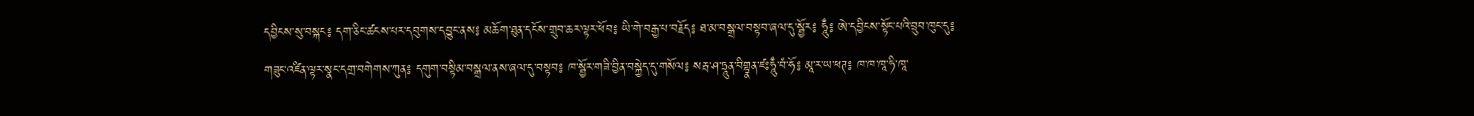དབྱིངས་སུ་བསྐང༔ དག་ཅིང་ཚངས་པར་དབུགས་དབྱུང་ནས༔ མཆོག་ཐུན་དངོས་གྲུབ་ཆར་ལྟར་ཕོབ༔ ཡི་གེ་བརྒྱ་པ་བརྗོད༔ ཐ་མ་བསྒྲལ་བསྟབ་ཞལ་དུ་སྦྱོར༔ ཧཱུྃ༔ ཨེ་དབྱིངས་སྟོང་པའི་བྲུབ་ཁུང་དུ༔ གཟུང་འཛིན་ལྟར་སྣང་དགྲ་བགེགས་ཀུན༔ དགུག་བསྟིམ་བསྒྲལ་ནས་ཞལ་དུ་བསྟབ༔ ཁ་སྦྱོར་གཟི་བྱིན་བསྐྱེད་དུ་གསོལ༔ སརྦ་ཤ་ཏྲཱུན་བིགྷྣན་ཛཿཧཱུྃ་བཾ་ཧོ༔ མཱ་ར་ཡ་ཕཊ༔ ཁ་ཁ་ཁཱ་ཧི་ཁཱ་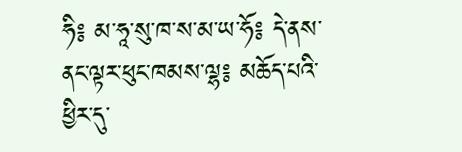ཧི༔ མ་ཧཱ་སུ་ཁ་ས་མ་ཡ་ཧོ༔ དེ་ནས་ནང་ལྟར་ཕུང་ཁམས་ལྷ༔ མཆོད་པའི་ཕྱིར་དུ་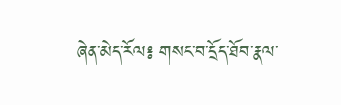ཞེན་མེད་རོལ༔ གསང་བ་དྲོད་ཐོབ་རྣལ་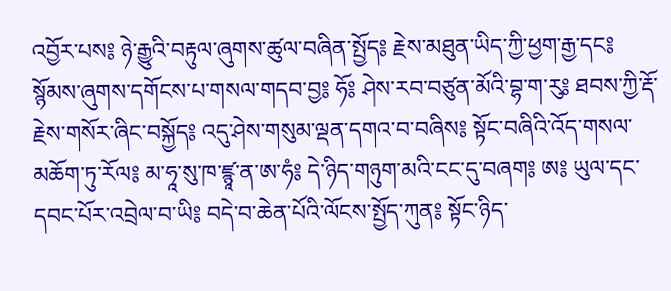འབྱོར་པས༔ ཉེ་རྒྱུའི་བརྟུལ་ཞུགས་ཚུལ་བཞིན་སྤྱོད༔ རྗེས་མཐུན་ཡིད་ཀྱི་ཕྱག་རྒྱ་དང༔ སྙོམས་ཞུགས་དགོངས་པ་གསལ་གདབ་བྱ༔ ཧོ༔ ཤེས་རབ་བཙུན་མོའི་བྷ་ག་རུ༔ ཐབས་ཀྱི་རྡོ་རྗེས་གསོར་ཞིང་བསྐྱོད༔ འདུ་ཤེས་གསུམ་ལྡན་དགའ་བ་བཞིས༔ སྟོང་བཞིའི་འོད་གསལ་མཆོག་ཏུ་རོལ༔ མ་ཧཱ་སུ་ཁ་ཛྙཱ་ན་ཨ་ཧཾ༔ དེ་ཉིད་གཉུག་མའི་ངང་དུ་བཞག༔ ཨ༔ ཡུལ་དང་དབང་པོར་འབྲེལ་བ་ཡི༔ བདེ་བ་ཆེན་པོའི་ལོངས་སྤྱོད་ཀུན༔ སྟོང་ཉིད་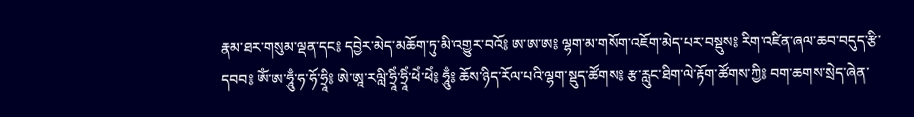རྣམ་ཐར་གསུམ་ལྡན་དང༔ དབྱེར་མེད་མཆོག་ཏུ་མི་འགྱུར་བའོ༔ ཨ་ཨ་ཨ༔ ལྷག་མ་གསོག་འཇོག་མེད་པར་བསྡུས༔ རིག་འཛིན་ཞལ་ཆབ་བདུད་རྩི་དབབ༔ ཨོཾ་ཨ་ཧཱུྃ་ཧ་ཧོ་ཧྲཱི༔ ཨེ་ཨཱ་རལླི་ཧྲཱིཾ་ཧྲཱིཾ་ཕེཾ་ཕེཾ༔ ཧཱུྃ༔ ཆོས་ཉིད་རོལ་པའི་ལྷག་སྡུད་ཚོགས༔ རྩ་རླུང་ཐིག་ལེ་རྟོག་ཚོགས་ཀྱི༔ བག་ཆགས་སྲེད་ཞེན་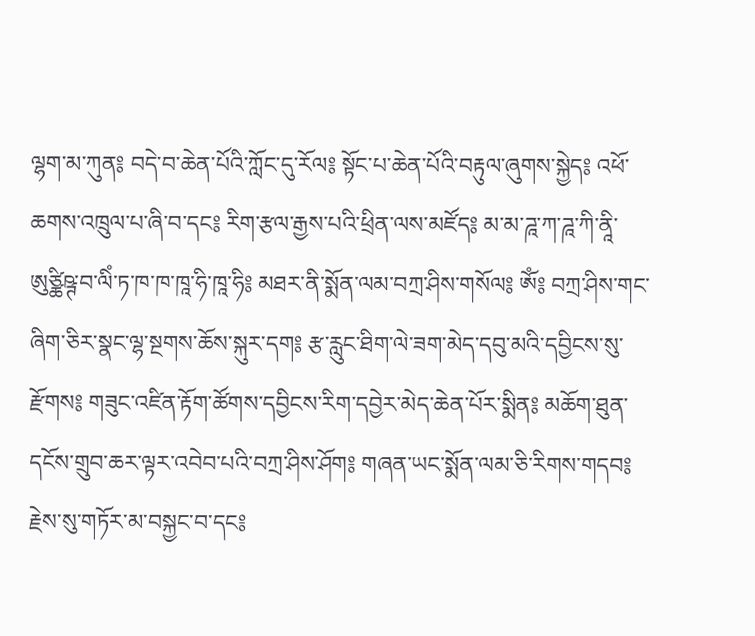ལྷག་མ་ཀུན༔ བདེ་བ་ཆེན་པོའི་ཀློང་དུ་རོལ༔ སྟོང་པ་ཆེན་པོའི་བརྟུལ་ཞུགས་སྐྱེད༔ འཕོ་ཆགས་འཁྲུལ་པ་ཞི་བ་དང༔ རིག་རྩལ་རྒྱས་པའི་ཕྲིན་ལས་མཛོད༔ མ་མ་ཌཱ་ཀ་ཌཱ་ཀི་ནཱི་ཨུཙྪིཥྚ་བ་ལིཾ་ཏ་ཁ་ཁ་ཁཱ་ཧི་ཁཱ་ཧི༔ མཐར་ནི་སྨོན་ལམ་བཀྲ་ཤིས་གསོལ༔ ཨོཾ༔ བཀྲ་ཤིས་གང་ཞིག་ཅིར་སྣང་ལྷ་སྔགས་ཆོས་སྐུར་དག༔ རྩ་རླུང་ཐིག་ལེ་ཟག་མེད་དབུ་མའི་དབྱིངས་སུ་རྫོགས༔ གཟུང་འཛིན་རྟོག་ཚོགས་དབྱིངས་རིག་དབྱེར་མེད་ཆེན་པོར་སྨིན༔ མཆོག་ཐུན་དངོས་གྲུབ་ཆར་ལྟར་འབེབ་པའི་བཀྲ་ཤིས་ཤོག༔ གཞན་ཡང་སྨོན་ལམ་ཅི་རིགས་གདབ༔ རྗེས་སུ་གཏོར་མ་བསྐྱང་བ་དང༔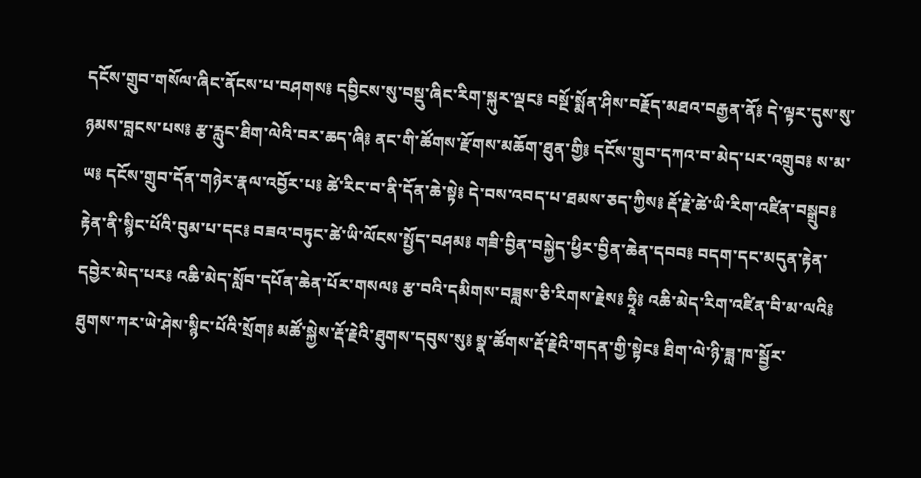དངོས་གྲུབ་གསོལ་ཞིང་ནོངས་པ་བཤགས༔ དབྱིངས་སུ་བསྡུ་ཞིང་རིག་སྐུར་ལྡང༔ བསྔོ་སྨོན་ཤིས་བརྗོད་མཐའ་བརྒྱན་ནོ༔ དེ་ལྟར་དུས་སུ་ཉམས་བླངས་པས༔ རྩ་རླུང་ཐིག་ལེའི་བར་ཆད་ཞི༔ ནང་གི་ཚོགས་རྫོགས་མཆོག་ཐུན་གྱི༔ དངོས་གྲུབ་དཀའ་བ་མེད་པར་འགྲུབ༔ ས་མ་ཡ༔ དངོས་གྲུབ་དོན་གཉེར་རྣལ་འབྱོར་པ༔ ཚེ་རིང་བ་ནི་དོན་ཆེ་སྟེ༔ དེ་བས་འབད་པ་ཐམས་ཅད་ཀྱིས༔ རྡོ་རྗེ་ཚེ་ཡི་རིག་འཛིན་བསྒྲུབ༔ རྟེན་ནི་སྙིང་པོའི་བུམ་པ་དང༔ བཟའ་བཏུང་ཚེ་ཡི་ལོངས་སྤྱོད་བཤམ༔ གཟི་བྱིན་བསྐྱེད་ཕྱིར་བྱིན་ཆེན་དབབ༔ བདག་དང་མདུན་རྟེན་དབྱེར་མེད་པར༔ འཆི་མེད་སློབ་དཔོན་ཆེན་པོར་གསལ༔ རྩ་བའི་དམིགས་བཟླས་ཅི་རིགས་རྗེས༔ ཧྲཱི༔ འཆི་མེད་རིག་འཛིན་བི་མ་ལའི༔ ཐུགས་ཀར་ཡེ་ཤེས་སྙིང་པོའི་སྲོག༔ མཚོ་སྐྱེས་རྡོ་རྗེའི་ཐུགས་དབུས་སུ༔ སྣ་ཚོགས་རྡོ་རྗེའི་གདན་གྱི་སྟེང༔ ཐིག་ལེ་ཉི་ཟླ་ཁ་སྦྱོར་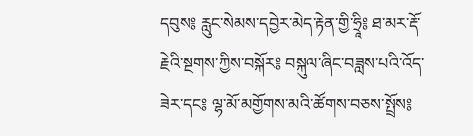དབུས༔ རླུང་སེམས་དབྱེར་མེད་རྟེན་གྱི་ཧྲཱི༔ ཐ་མར་རྡོ་རྗེའི་སྔགས་ཀྱིས་བསྐོར༔ བསྐུལ་ཞིང་བཟླས་པའི་འོད་ཟེར་དང༔ ལྷ་མོ་མགྱོགས་མའི་ཚོགས་བཅས་སྤྲོས༔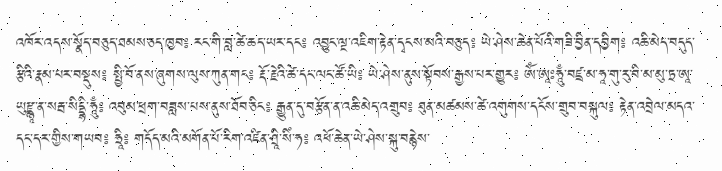འཁོར་འདས་སྣོད་བཅུད་ཐམས་ཅད་ཁྱབ༔ རང་གི་བླ་ཚེ་ཆད་ཡར་དང༔ འབྱུང་ལྔ་འཇིག་རྟེན་དྭངས་མའི་བཅུད༔ ཡེ་ཤེས་ཆེན་པོའི་གཟི་བྱིན་དབྱིག༔ འཆི་མེད་བདུད་རྩིའི་རྣམ་པར་བསྡུས༔ སྤྱི་བོ་ནས་ཞུགས་ལུས་ཀུན་གང༔ རྡོ་རྗེའི་ཚེ་དང་ལང་ཚོ་ཡི༔ ཡེ་ཤེས་ནུས་སྟོབས་རྒྱས་པར་གྱུར༔ ཨོཾ་ཨཱཿཧཱུྃ་བཛྲ་མ་ཧཱ་གུ་རུ་བི་མ་མུ་ཏྲ་ཨཱ་ཡུརྫྙཱ་ན་སརྦ་སིདྡྷི་ཧཱུྃ༔ འབུམ་ཕྲག་བཟླས་པས་ནུས་ཐོབ་ཅིང༔ རྒྱུན་དུ་བརྩོན་ན་འཆི་མེད་འགྲུབ༔ ཐུན་མཚམས་ཚེ་འགུགས་དངོས་གྲུབ་བསྐུལ༔ རྟེན་འབྲེལ་མདའ་དང་དར་གྱིས་གཡབ༔ ཧྲཱི༔ གདོད་མའི་མགོན་པོ་རིག་འཛིན་ཤྲཱི་སིཾ་ཧ༔ འཕོ་ཆེན་ཡེ་ཤེས་སྐུ་བརྙེས་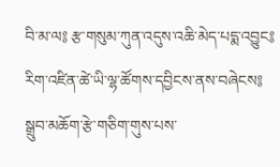བི་མ་ལ༔ རྩ་གསུམ་ཀུན་འདུས་འཆི་མེད་པདྨ་འབྱུང༔ རིག་འཛིན་ཚེ་ཡི་ལྷ་ཚོགས་དབྱིངས་ནས་བཞེངས༔ སྒྲུབ་མཆོག་རྩེ་གཅིག་གུས་པས་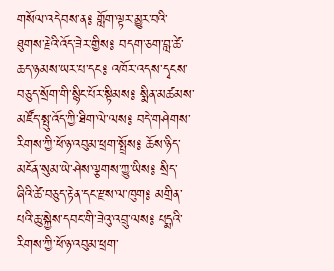གསོལ་འདེབས་ན༔ གློག་ལྟར་མྱུར་བའི་ཐུགས་རྗེའི་འོད་ཟེར་གྱིས༔ བདག་ཅག་བླ་ཚེ་ཆད་ཉམས་ཡར་པ་དང༔ འཁོར་འདས་དྭངས་བཅུད་སྲོག་གི་སྙིང་པོར་སྟིམས༔ སྨིན་མཚམས་མཛོད་སྤུ་འོད་ཀྱི་ཐིག་ལེ་ལས༔ བདེ་གཤེགས་རིགས་ཀྱི་ཕོ་ཉ་འབུམ་ཕྲག་སྤྲོས༔ ཆོས་ཉིད་མངོན་སུམ་ཡེ་ཤེས་ལྕགས་ཀྱུ་ཡིས༔ སྲིད་ཞིའི་ཚེ་བཅུད་རྟེན་དང་རྫས་ལ་ཁུག༔ མགྲིན་པའི་ཆུ་སྐྱེས་དབང་གི་ཟེའུ་འབྲུ་ལས༔ པདྨའི་རིགས་ཀྱི་ཕོ་ཉ་འབུམ་ཕྲག་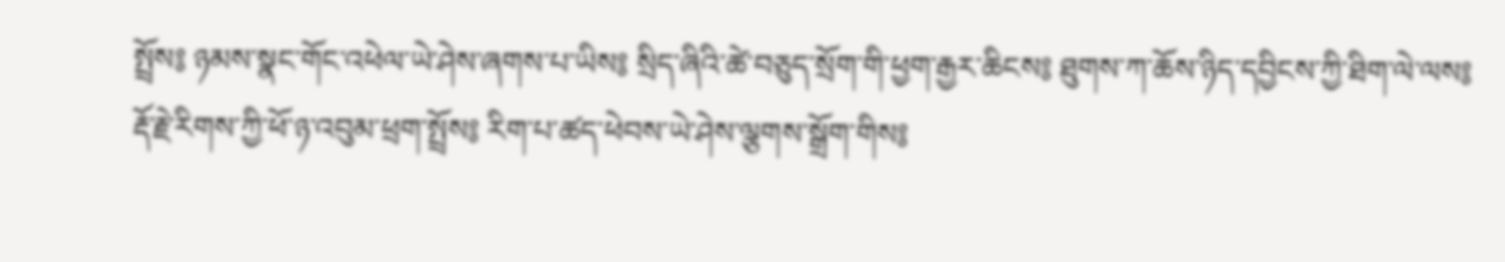སྤྲོས༔ ཉམས་སྣང་གོང་འཕེལ་ཡེ་ཤེས་ཞགས་པ་ཡིས༔ སྲིད་ཞིའི་ཚེ་བཅུད་སྲོག་གི་ཕྱག་རྒྱར་ཆིངས༔ ཐུགས་ཀ་ཆོས་ཉིད་དབྱིངས་ཀྱི་ཐིག་ལེ་ལས༔ རྡོ་རྗེ་རིགས་ཀྱི་ཕོ་ཉ་འབུམ་ཕྲག་སྤྲོས༔ རིག་པ་ཚད་ཕེབས་ཡེ་ཤེས་ལྕགས་སྒྲོག་གིས༔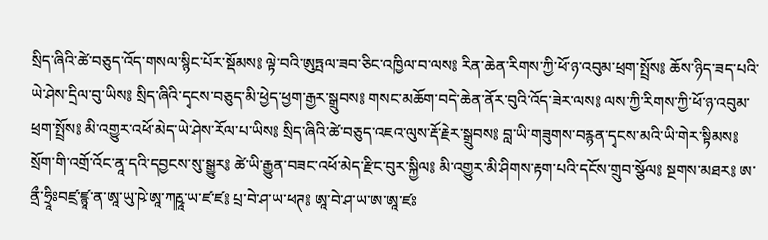སྲིད་ཞིའི་ཚེ་བཅུད་འོད་གསལ་སྙིང་པོར་སྡོམས༔ ལྟེ་བའི་ཨུཏྤལ་ཟབ་ཅིང་འཁྱིལ་བ་ལས༔ རིན་ཆེན་རིགས་ཀྱི་ཕོ་ཉ་འབུམ་ཕྲག་སྤྲོས༔ ཆོས་ཉིད་ཟད་པའི་ཡེ་ཤེས་དྲིལ་བུ་ཡིས༔ སྲིད་ཞིའི་དྭངས་བཅུད་མི་ཕྱེད་ཕྱག་རྒྱར་སྒྲུབས༔ གསང་མཆོག་བདེ་ཆེན་ནོར་བུའི་འོད་ཟེར་ལས༔ ལས་ཀྱི་རིགས་ཀྱི་ཕོ་ཉ་འབུམ་ཕྲག་སྤྲོས༔ མི་འགྱུར་འཕོ་མེད་ཡེ་ཤེས་རོལ་པ་ཡིས༔ སྲིད་ཞིའི་ཚེ་བཅུད་འཇའ་ལུས་རྡོ་རྗེར་སྒྲུབས༔ བླ་ཡི་གཟུགས་བརྙན་དྭངས་མའི་ཡི་གེར་སྟིམས༔ སྲོག་གི་འགྲོ་འོང་ནཱ་དའི་དབྱངས་སུ་སྒྱུར༔ ཚེ་ཡི་རྒྱུན་བཟང་འཕོ་མེད་རྫིང་བུར་སྐྱིལ༔ མི་འགྱུར་མི་ཤིགས་རྟག་པའི་དངོས་གྲུབ་སྩོལ༔ སྔགས་མཐར༔ ཨ་ནྲྀ་ཧྲཱིཿབཛྲ་ཛྙཱ་ན་ཨཱ་ཡུ་ཥེ་ཨཱ་ཀརྵཱ་ཡ་ཛ་ཛ༔ པྲ་བེ་ཤ་ཡ་ཕཊ༔ ཨཱ་བེ་ཤ་ཡ་ཨ་ཨཱ་ཛཿ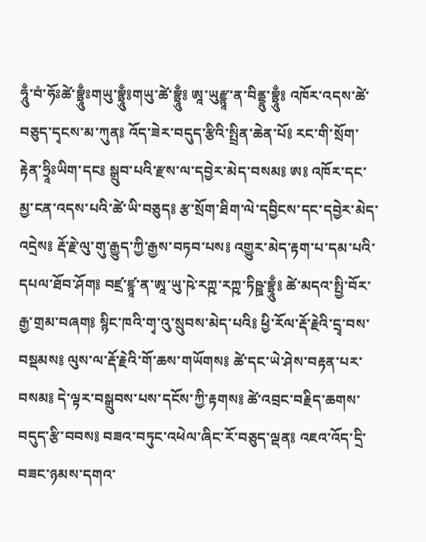ཧཱུྃ་བཾ་ཧོཿཚེ་བྷྲཱུྃཿགཡུ་བྷྲཱུྃ༔གཡུ་ཚེ་བྷྲཱུྃ༔ ཨཱ་ཡུརྫྙཱ་ན་བིནྡྷུ་བྷྲཱུྃ༔ འཁོར་འདས་ཚེ་བཅུད་དྭངས་མ་ཀུན༔ འོད་ཟེར་བདུད་རྩིའི་སྤྲིན་ཆེན་པོ༔ རང་གི་སྲོག་རྟེན་ཧྲཱིཿཡིག་དང༔ སྒྲུབ་པའི་རྫས་ལ་དབྱེར་མེད་བསམ༔ ཨ༔ འཁོར་དང་མྱ་ངན་འདས་པའི་ཚེ་ཡི་བཅུད༔ རྩ་སྲོག་ཐིག་ལེ་དབྱིངས་དང་དབྱེར་མེད་འདྲེས༔ རྡོ་རྗེ་ལུ་གུ་རྒྱུད་ཀྱི་རྒྱས་བཏབ་པས༔ འགྱུར་མེད་རྟག་པ་དམ་པའི་དཔལ་ཐོབ་ཤོག༔ བཛྲ་ཛྙཱ་ན་ཨཱ་ཡུ་ཥེ་རཀྵ་རཀྵ་ཏིཥྛ་བྷྲཱུྃ༔ ཚེ་མདའ་སྤྱི་བོར་རྒྱ་གྲམ་བཞག༔ སྙིང་ཁའི་གྭ་འུ་སྲུབས་མེད་པའི༔ ཕྱི་རོལ་རྡོ་རྗེའི་དྲྭ་བས་བསྡམས༔ ལུས་ལ་རྡོ་རྗེའི་གོ་ཆས་གཡོགས༔ ཚེ་དང་ཡེ་ཤེས་བརྟན་པར་བསམ༔ དེ་ལྟར་བསྒྲུབས་པས་དངོས་ཀྱི་རྟགས༔ ཚེ་འབྲང་བརྗིད་ཆགས་བདུད་རྩི་བབས༔ བཟའ་བཏུང་འཕེལ་ཞིང་རོ་བཅུད་ལྡན༔ འཇའ་འོད་དྲི་བཟང་ཉམས་དགའ་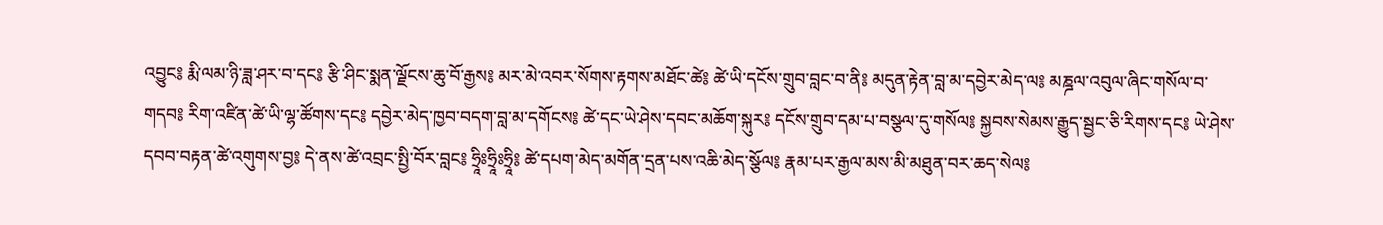འབྱུང༔ རྨི་ལམ་ཉི་ཟླ་ཤར་བ་དང༔ རྩི་ཤིང་སྨན་ལྗོངས་ཆུ་བོ་རྒྱས༔ མར་མེ་འབར་སོགས་རྟགས་མཐོང་ཚེ༔ ཚེ་ཡི་དངོས་གྲུབ་བླང་བ་ནི༔ མདུན་རྟེན་བླ་མ་དབྱེར་མེད་ལ༔ མཎྜལ་འབུལ་ཞིང་གསོལ་བ་གདབ༔ རིག་འཛིན་ཚེ་ཡི་ལྷ་ཚོགས་དང༔ དབྱེར་མེད་ཁྱབ་བདག་བླ་མ་དགོངས༔ ཚེ་དང་ཡེ་ཤེས་དབང་མཆོག་སྐུར༔ དངོས་གྲུབ་དམ་པ་བསྩལ་དུ་གསོལ༔ སྐྱབས་སེམས་རྒྱུད་སྦྱང་ཅི་རིགས་དང༔ ཡེ་ཤེས་དབབ་བརྟན་ཚེ་འགུགས་བྱ༔ དེ་ནས་ཚེ་འབྲང་སྤྱི་བོར་བླང༔ ཧྲཱིཿཧྲཱིཿཧྲཱི༔ ཚེ་དཔག་མེད་མགོན་དྲན་པས་འཆི་མེད་སྩོལ༔ རྣམ་པར་རྒྱལ་མས་མི་མཐུན་བར་ཆད་སེལ༔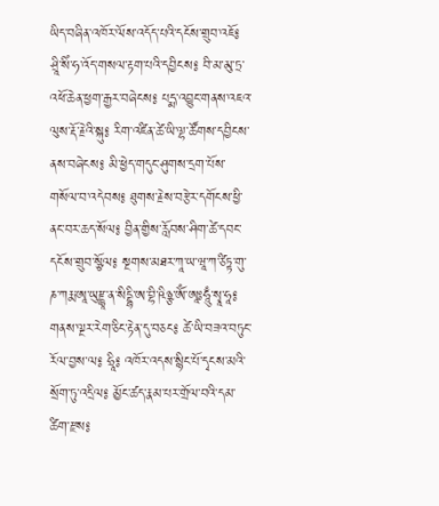ཡིད་བཞིན་འཁོར་ལོས་འདོད་པའི་དངོས་གྲུབ་འཇོ༔ ཤྲཱི་སིཾ་ཧ་འོད་གསལ་རྟག་པའི་དབྱིངས༔ བི་མ་མུ་ཏྲ་འཕོ་ཆེན་ཕྱག་རྒྱར་བཞེངས༔ པདྨ་འབྱུང་གནས་འཇའ་ལུས་རྡོ་རྗེའི་སྐུ༔ རིག་འཛིན་ཚེ་ཡི་ལྷ་ཚོགས་དབྱིངས་ནས་བཞེངས༔ མི་ཕྱེད་གདུང་ཤུགས་དྲག་པོས་གསོལ་བ་འདེབས༔ ཐུགས་རྗེས་བརྩེར་དགོངས་ཕྱི་ནང་བར་ཆད་སོལ༔ བྱིན་གྱིས་རློབས་ཤིག་ཚེ་དབང་དངོས་གྲུབ་སྩོལ༔ སྔགས་མཐར་ཀཱ་ཡ་ཝཱ་ཀ་ཙིཏྟ་གུ་ཎ་ཀརྨ་ཨཱ་ཡུརྫྙཱ་ན་སིདྡྷི་ཨ་བྷི་ཥིཉྩ་ཨོཾ་ཨཱཿཧཱུྃ་སྭཱ་ཧཱ༔ གནས་ལྔར་རེག་ཅིང་རྟེན་དུ་བཅང༔ ཚེ་ཡི་བཟའ་བཏུང་རོལ་བྱས་ལ༔ ཧྲཱི༔ འཁོར་འདས་སྙིང་པོ་དྭངས་མའི་སྲོག་ཏུ་འདྲིལ༔ མྱོང་ཚད་རྣམ་པར་གྲོལ་བའི་དམ་ཚིག་རྫས༔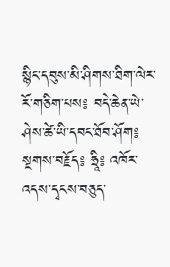སྙིང་དབུས་མི་ཤིགས་ཐིག་ལེར་རོ་གཅིག་པས༔ བདེ་ཆེན་ཡེ་ཤེས་ཚེ་ཡི་དབང་ཐོབ་ཤོག༔ སྔགས་བརྗོད༔ ཧྲཱི༔ འཁོར་འདས་དྭངས་བཅུད་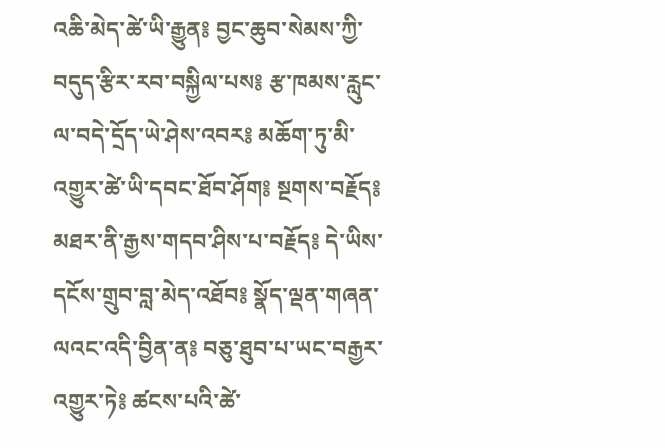འཆི་མེད་ཚེ་ཡི་རྒྱུན༔ བྱང་ཆུབ་སེམས་ཀྱི་བདུད་རྩིར་རབ་བསྐྱིལ་པས༔ རྩ་ཁམས་རླུང་ལ་བདེ་དྲོད་ཡེ་ཤེས་འབར༔ མཆོག་ཏུ་མི་འགྱུར་ཚེ་ཡི་དབང་ཐོབ་ཤོག༔ སྔགས་བརྗོད༔ མཐར་ནི་རྒྱས་གདབ་ཤིས་པ་བརྗོད༔ དེ་ཡིས་དངོས་གྲུབ་བླ་མེད་འཐོབ༔ སྣོད་ལྡན་གཞན་ལའང་འདི་བྱིན་ན༔ བཅུ་ཐུབ་པ་ཡང་བརྒྱར་འགྱུར་ཏེ༔ ཚངས་པའི་ཚེ་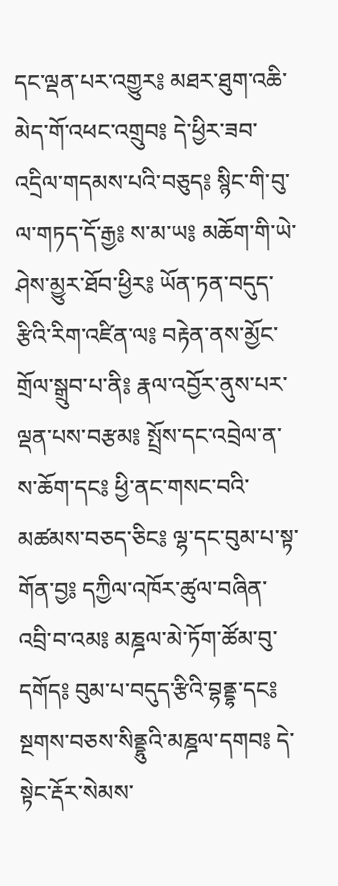དང་ལྡན་པར་འགྱུར༔ མཐར་ཐུག་འཆི་མེད་གོ་འཕང་འགྲུབ༔ དེ་ཕྱིར་ཟབ་འདྲིལ་གདམས་པའི་བཅུད༔ སྙིང་གི་བུ་ལ་གཏད་དོ་རྒྱ༔ ས་མ་ཡ༔ མཆོག་གི་ཡེ་ཤེས་མྱུར་ཐོབ་ཕྱིར༔ ཡོན་ཏན་བདུད་རྩིའི་རིག་འཛིན་ལ༔ བརྟེན་ནས་མྱོང་གྲོལ་སྒྲུབ་པ་ནི༔ རྣལ་འབྱོར་ནུས་པར་ལྡན་པས་བརྩམ༔ སྤྲོས་དང་འབྲེལ་ན་ས་ཆོག་དང༔ ཕྱི་ནང་གསང་བའི་མཚམས་བཅད་ཅིང༔ ལྷ་དང་བུམ་པ་སྟ་གོན་བྱ༔ དཀྱིལ་འཁོར་ཚུལ་བཞིན་འབྲི་བ་འམ༔ མཎྜལ་མེ་ཏོག་ཚོམ་བུ་དགོད༔ བུམ་པ་བདུད་རྩིའི་བྷནྡྷ་དང༔ སྔགས་བཅས་སིནྡྷུའི་མཎྜལ་དགབ༔ དེ་སྟེང་རྡོར་སེམས་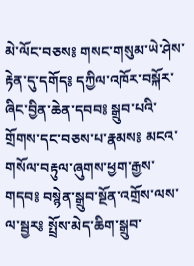མེ་ལོང་བཅས༔ གསང་གསུམ་ཡེ་ཤེས་རྟེན་དུ་དགོད༔ དཀྱིལ་འཁོར་བསྐོར་ཞིང་བྱིན་ཆེན་དབབ༔ སྒྲུབ་པའི་གྲོགས་དང་བཅས་པ་རྣམས༔ མངའ་གསོལ་བརྟུལ་ཞུགས་ཕྱག་རྒྱས་གདབ༔ བསྙེན་སྒྲུབ་སྔོན་འགྲོས་ལས་ལ་སྦྱར༔ སྤྲོས་མེད་ཆིག་སྒྲུབ་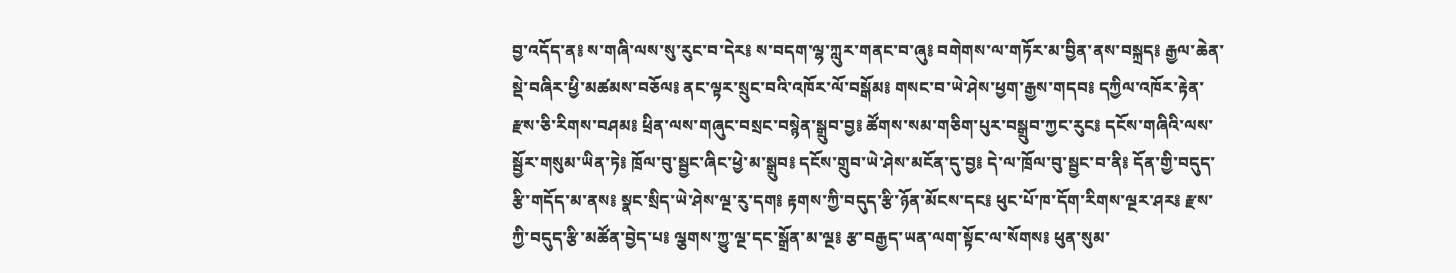བྱ་འདོད་ན༔ ས་གཞི་ལས་སུ་རུང་བ་དེར༔ ས་བདག་ལྷ་ཀླུར་གནང་བ་ཞུ༔ བགེགས་ལ་གཏོར་མ་བྱིན་ནས་བསྐྲད༔ རྒྱལ་ཆེན་སྡེ་བཞིར་ཕྱི་མཚམས་བཅོལ༔ ནང་ལྟར་སྲུང་བའི་འཁོར་ལོ་བསྒོམ༔ གསང་བ་ཡེ་ཤེས་ཕྱག་རྒྱས་གདབ༔ དཀྱིལ་འཁོར་རྟེན་རྫས་ཅི་རིགས་བཤམ༔ ཕྲིན་ལས་གཞུང་བསྲང་བསྙེན་སྒྲུབ་བྱ༔ ཚོགས་སམ་གཅིག་པུར་བསྒྲུབ་ཀྱང་རུང༔ དངོས་གཞིའི་ལས་སྦྱོར་གསུམ་ཡིན་ཏེ༔ ཁྲོལ་བུ་སྦྱང་ཞིང་ཕྱེ་མ་སྒྲུབ༔ དངོས་གྲུབ་ཡེ་ཤེས་མངོན་དུ་བྱ༔ དེ་ལ་ཁྲོལ་བུ་སྦྱང་བ་ནི༔ དོན་གྱི་བདུད་རྩི་གདོད་མ་ནས༔ སྣང་སྲིད་ཡེ་ཤེས་ལྔ་རུ་དག༔ རྟགས་ཀྱི་བདུད་རྩི་ཉོན་མོངས་དང༔ ཕུང་པོ་ཁ་དོག་རིགས་ལྔར་ཤར༔ རྫས་ཀྱི་བདུད་རྩི་མཚོན་བྱེད་པ༔ ལྕགས་ཀྱུ་ལྔ་དང་སྒྲོན་མ་ལྔ༔ རྩ་བརྒྱད་ཡན་ལག་སྟོང་ལ་སོགས༔ ཕུན་སུམ་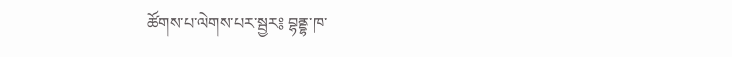ཚོགས་པ་ལེགས་པར་སྦྱར༔ བྷནྡྷ་ཁ་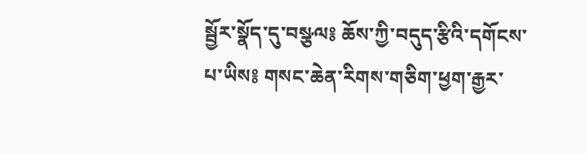སྦྱོར་སྣོད་དུ་བསྩལ༔ ཆོས་ཀྱི་བདུད་རྩིའི་དགོངས་པ་ཡིས༔ གསང་ཆེན་རིགས་གཅིག་ཕྱག་རྒྱར་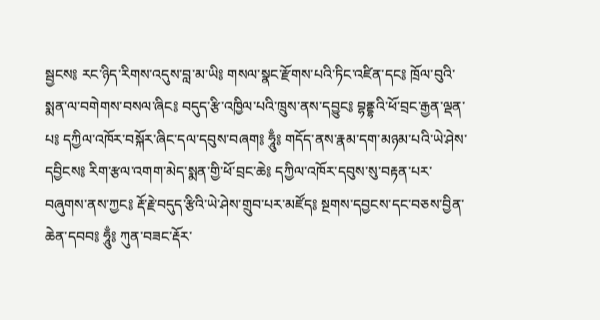སྦྱངས༔ རང་ཉིད་རིགས་འདུས་བླ་མ་ཡི༔ གསལ་སྣང་རྫོགས་པའི་ཏིང་འཛིན་དང༔ ཁྲོལ་བུའི་སྨན་ལ་བགེགས་བསལ་ཞིང༔ བདུད་རྩི་འཁྱིལ་པའི་ཁྲུས་ནས་དབྱུང༔ བྷནྡྷའི་ཕོ་བྲང་རྒྱན་ལྡན་པ༔ དཀྱིལ་འཁོར་བསྐོར་ཞིང་དལ་དབུས་བཞག༔ ཧཱུྃ༔ གདོད་ནས་རྣམ་དག་མཉམ་པའི་ཡེ་ཤེས་དབྱིངས༔ རིག་རྩལ་འགག་མེད་སྨན་གྱི་ཕོ་བྲང་ཆེ༔ དཀྱིལ་འཁོར་དབུས་སུ་བརྟན་པར་བཞུགས་ནས་ཀྱང༔ རྡོ་རྗེ་བདུད་རྩིའི་ཡེ་ཤེས་གྲུབ་པར་མཛོད༔ སྔགས་དབྱངས་དང་བཅས་བྱིན་ཆེན་དབབ༔ ཧཱུྃ༔ ཀུན་བཟང་རྡོར་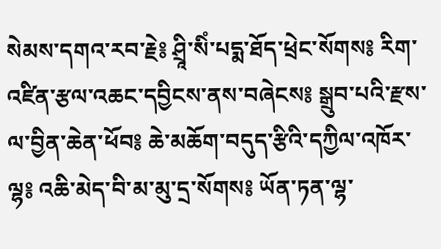སེམས་དགའ་རབ་རྗེ༔ ཤྲཱི་སིཾ་པདྨ་ཐོད་ཕྲེང་སོགས༔ རིག་འཛིན་རྩལ་འཆང་དབྱིངས་ནས་བཞེངས༔ སྒྲུབ་པའི་རྫས་ལ་བྱིན་ཆེན་ཕོབ༔ ཆེ་མཆོག་བདུད་རྩིའི་དཀྱིལ་འཁོར་ལྷ༔ འཆི་མེད་བི་མ་མུ་དྲ་སོགས༔ ཡོན་ཏན་ལྷ་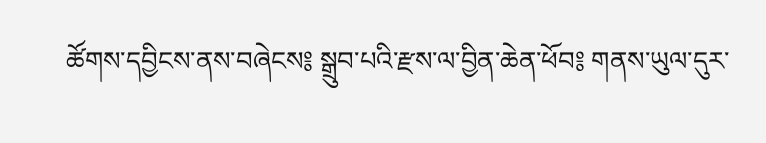ཚོགས་དབྱིངས་ནས་བཞེངས༔ སྒྲུབ་པའི་རྫས་ལ་བྱིན་ཆེན་ཕོབ༔ གནས་ཡུལ་དུར་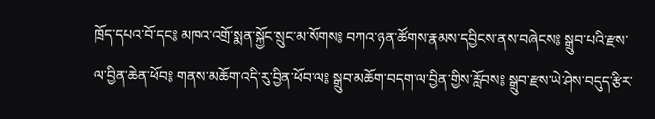ཁྲོད་དཔའ་བོ་དང༔ མཁའ་འགྲོ་སྨན་སྐྱོང་སྲུང་མ་སོགས༔ བཀའ་ཉན་ཚོགས་རྣམས་དབྱིངས་ནས་བཞེངས༔ སྒྲུབ་པའི་རྫས་ལ་བྱིན་ཆེན་ཕོབ༔ གནས་མཆོག་འདི་རུ་བྱིན་ཕོབ་ལ༔ སྒྲུབ་མཆོག་བདག་ལ་བྱིན་གྱིས་རློབས༔ སྒྲུབ་རྫས་ཡེ་ཤེས་བདུད་རྩིར་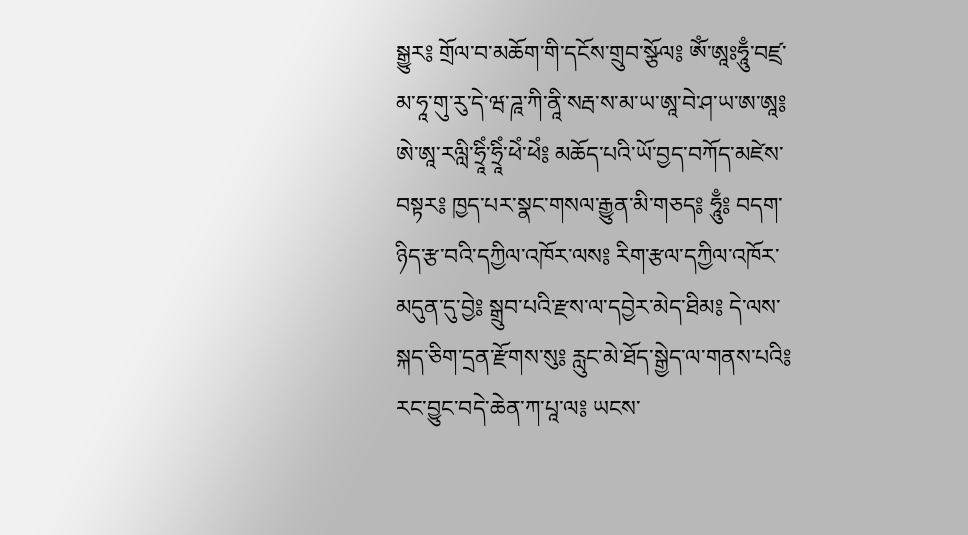སྒྱུར༔ གྲོལ་བ་མཆོག་གི་དངོས་གྲུབ་སྩོལ༔ ཨོཾ་ཨཱཿཧཱུྃ་བཛྲ་མ་ཧཱ་གུ་རུ་དེ་ཝ་ཌཱ་ཀི་ནཱི་སརྦ་ས་མ་ཡ་ཨཱ་བེ་ཤ་ཡ་ཨ་ཨཱ༔ ཨེ་ཨཱ་རལླི་ཧྲཱིཾ་ཧྲཱིཾ་ཕེཾ་ཕེཾ༔ མཆོད་པའི་ཡོ་བྱད་བཀོད་མཛེས་བསྟར༔ ཁྱད་པར་སྣང་གསལ་རྒྱུན་མི་གཅད༔ ཧཱུྃ༔ བདག་ཉིད་རྩ་བའི་དཀྱིལ་འཁོར་ལས༔ རིག་རྩལ་དཀྱིལ་འཁོར་མདུན་དུ་བྱེ༔ སྒྲུབ་པའི་རྫས་ལ་དབྱེར་མེད་ཐིམ༔ དེ་ལས་སྐད་ཅིག་དྲན་རྫོགས་སུ༔ རླུང་མེ་ཐོད་སྒྱེད་ལ་གནས་པའི༔ རང་བྱུང་བདེ་ཆེན་ཀ་པཱ་ལ༔ ཡངས་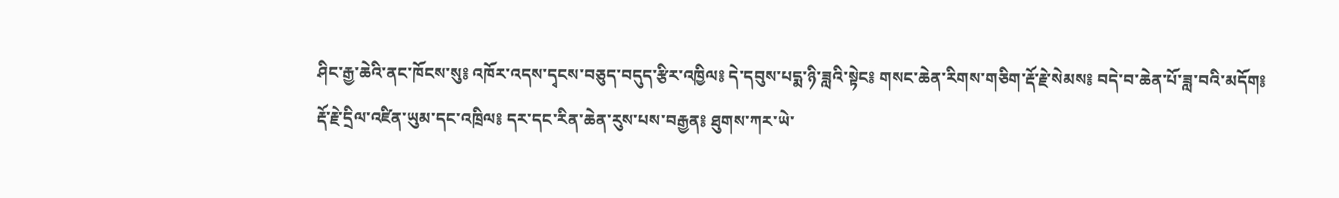ཤིང་རྒྱ་ཆེའི་ནང་ཁོངས་སུ༔ འཁོར་འདས་དྭངས་བཅུད་བདུད་རྩིར་འཁྱིལ༔ དེ་དབུས་པདྨ་ཉི་ཟླའི་སྟེང༔ གསང་ཆེན་རིགས་གཅིག་རྡོ་རྗེ་སེམས༔ བདེ་བ་ཆེན་པོ་ཟླ་བའི་མདོག༔ རྡོ་རྗེ་དྲིལ་འཛིན་ཡུམ་དང་འཁྲིལ༔ དར་དང་རིན་ཆེན་རུས་པས་བརྒྱན༔ ཐུགས་ཀར་ཡེ་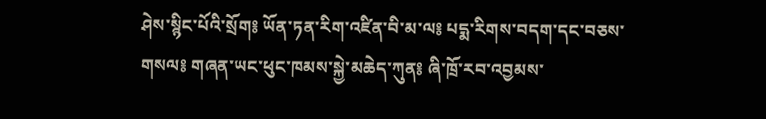ཤེས་སྙིང་པོའི་སྲོག༔ ཡོན་ཏན་རིག་འཛིན་བི་མ་ལ༔ པདྨ་རིགས་བདག་དང་བཅས་གསལ༔ གཞན་ཡང་ཕུང་ཁམས་སྐྱེ་མཆེད་ཀུན༔ ཞི་ཁྲོ་རབ་འབྱམས་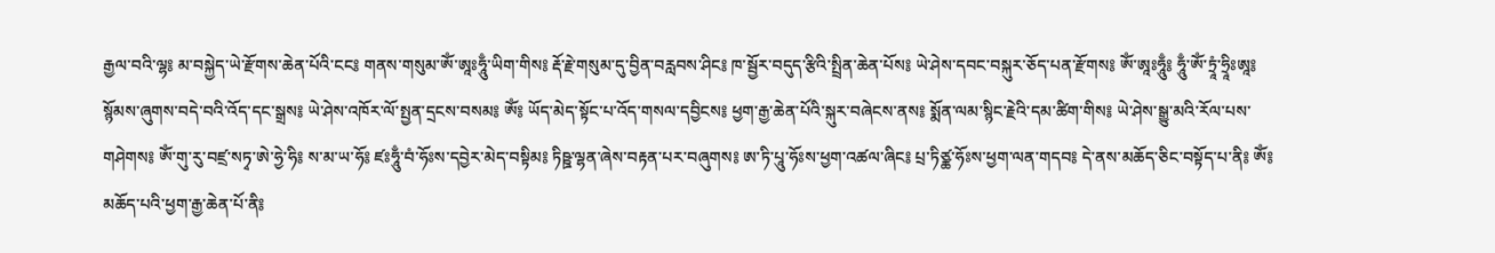རྒྱལ་བའི་ལྷ༔ མ་བསྐྱེད་ཡེ་རྫོགས་ཆེན་པོའི་ངང༔ གནས་གསུམ་ཨོཾ་ཨཱཿཧཱུྃ་ཡིག་གིས༔ རྡོ་རྗེ་གསུམ་དུ་བྱིན་བརླབས་ཤིང༔ ཁ་སྦྱོར་བདུད་རྩིའི་སྤྲིན་ཆེན་པོས༔ ཡེ་ཤེས་དབང་བསྐུར་ཅོད་པན་རྫོགས༔ ཨོཾ་ཨཱཿཧཱུྃ༔ ཧཱུྃ་ཨོཾ་ཏྲཱཾ་ཧྲཱིཿཨཱ༔ སྙོམས་ཞུགས་བདེ་བའི་འོད་དང་སྒྲས༔ ཡེ་ཤེས་འཁོར་ལོ་སྤྱན་དྲངས་བསམ༔ ཨོཾ༔ ཡོད་མེད་སྟོང་པ་འོད་གསལ་དབྱིངས༔ ཕྱག་རྒྱ་ཆེན་པོའི་སྐུར་བཞེངས་ནས༔ སྨོན་ལམ་སྙིང་རྗེའི་དམ་ཚིག་གིས༔ ཡེ་ཤེས་སྒྱུ་མའི་རོལ་པས་གཤེགས༔ ཨོཾ་གུ་རུ་བཛྲ་སཏྭ་ཨེ་ཧྱེ་ཧི༔ ས་མ་ཡ་ཧོ༔ ཛཿཧཱུྃ་བཾ་ཧོཿས་དབྱེར་མེད་བསྟིམ༔ ཏིཥྛ་ལྷན་ཞེས་བརྟན་པར་བཞུགས༔ ཨ་ཏི་པཱུ་ཧོཿས་ཕྱག་འཚལ་ཞིང༔ པྲ་ཏིཙྪ་ཧོཿས་ཕྱག་ལན་གདབ༔ དེ་ནས་མཆོད་ཅིང་བསྟོད་པ་ནི༔ ཨོཾ༔ མཆོད་པའི་ཕྱག་རྒྱ་ཆེན་པོ་ནི༔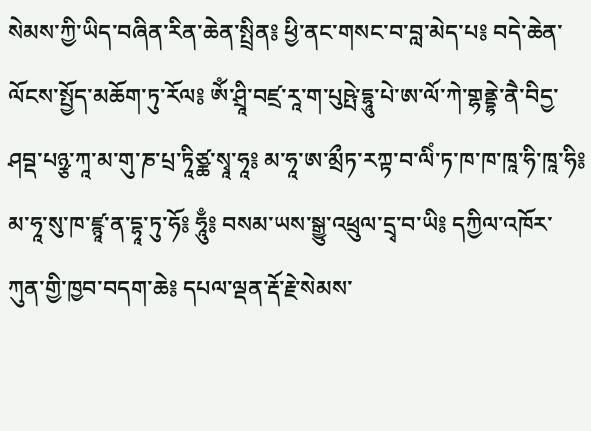སེམས་ཀྱི་ཡིད་བཞིན་རིན་ཆེན་སྤྲིན༔ ཕྱི་ནང་གསང་བ་བླ་མེད་པ༔ བདེ་ཆེན་ལོངས་སྤྱོད་མཆོག་ཏུ་རོལ༔ ཨོཾ་ཤྲཱི་བཛྲ་རཱ་ག་པུཥྤེ་དྷཱུ་པེ་ཨ་ལོ་ཀེ་གྷནྡྷེ་ནཻ་བིདྱ་ཤབྡ་པཉྩ་ཀཱ་མ་གུ་ཎ་པྲ་ཏཱིཙྪ་སྭཱ་ཧཱ༔ མ་ཧཱ་ཨ་མྲྀཏ་རཀྟ་བ་ལིཾ་ཏ་ཁ་ཁ་ཁཱ་ཧི་ཁཱ་ཧི༔ མ་ཧཱ་སུ་ཁ་ཛྙཱ་ན་དྷཱ་ཏུ་ཧོ༔ ཧཱུྃ༔ བསམ་ཡས་སྒྱུ་འཕྲུལ་དྲྭ་བ་ཡི༔ དཀྱིལ་འཁོར་ཀུན་གྱི་ཁྱབ་བདག་ཆེ༔ དཔལ་ལྡན་རྡོ་རྗེ་སེམས་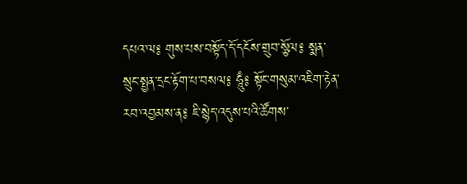དཔའ་ལ༔ གུས་པས་བསྟོད་དོ་དངོས་གྲུབ་སྩོལ༔ སྨན་སྲུང་སྤྱན་དྲང་རྟོག་པ་བསལ༔ ཧཱུྃ༔ སྟོང་གསུམ་འཇིག་རྟེན་རབ་འབྱམས་ན༔ ཇི་སྙེད་འདུས་པའི་ཚོགས་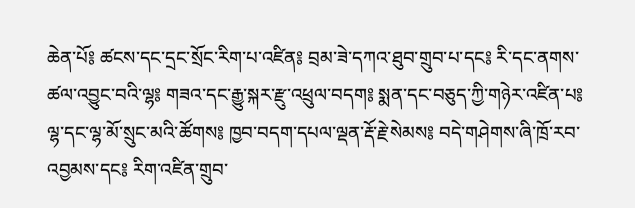ཆེན་པོ༔ ཚངས་དང་དྲང་སྲོང་རིག་པ་འཛིན༔ བྲམ་ཟེ་དཀའ་ཐུབ་གྲུབ་པ་དང༔ རི་དང་ནགས་ཚལ་འབྱུང་བའི་ལྷ༔ གཟའ་དང་རྒྱུ་སྐར་རྫུ་འཕྲུལ་བདག༔ སྨན་དང་བཅུད་ཀྱི་གཉེར་འཛིན་པ༔ ལྷ་དང་ལྷ་མོ་སྲུང་མའི་ཚོགས༔ ཁྱབ་བདག་དཔལ་ལྡན་རྡོ་རྗེ་སེམས༔ བདེ་གཤེགས་ཞི་ཁྲོ་རབ་འབྱམས་དང༔ རིག་འཛིན་གྲུབ་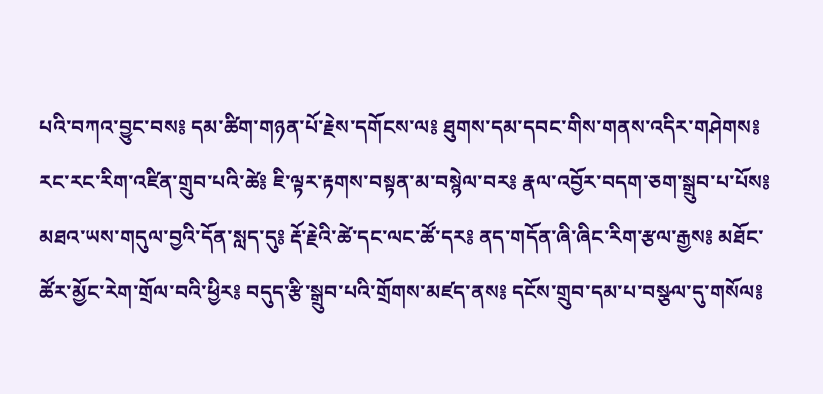པའི་བཀའ་བྱུང་བས༔ དམ་ཚིག་གཉན་པོ་རྗེས་དགོངས་ལ༔ ཐུགས་དམ་དབང་གིས་གནས་འདིར་གཤེགས༔ རང་རང་རིག་འཛིན་གྲུབ་པའི་ཚེ༔ ཇི་ལྟར་རྟགས་བསྟན་མ་བསྙེལ་བར༔ རྣལ་འབྱོར་བདག་ཅག་སྒྲུབ་པ་པོས༔ མཐའ་ཡས་གདུལ་བྱའི་དོན་སླད་དུ༔ རྡོ་རྗེའི་ཚེ་དང་ལང་ཚོ་དར༔ ནད་གདོན་ཞི་ཞིང་རིག་རྩལ་རྒྱས༔ མཐོང་ཚོར་མྱོང་རེག་གྲོལ་བའི་ཕྱིར༔ བདུད་རྩི་སྒྲུབ་པའི་གྲོགས་མཛད་ནས༔ དངོས་གྲུབ་དམ་པ་བསྩལ་དུ་གསོལ༔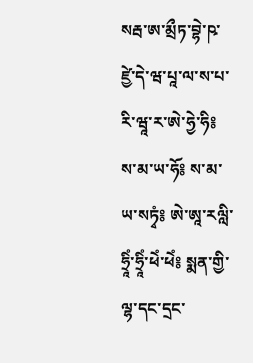སརྦ་ཨ་མྲྀཏ་བྷེ་ཥ་ཛྱེ་དེ་ཝ་པཱ་ལ་ས་པ་རི་ཝཱ་ར་ཨེ་ཧྱེ་ཧི༔ ས་མ་ཡ་ཧོ༔ ས་མ་ཡ་སཏྭཾ༔ ཨེ་ཨཱ་རལླི་ཧྲཱིཾ་ཧྲཱིཾ་ཕེཾ་ཕེཾ༔ སྨན་གྱི་ལྷ་དང་དྲང་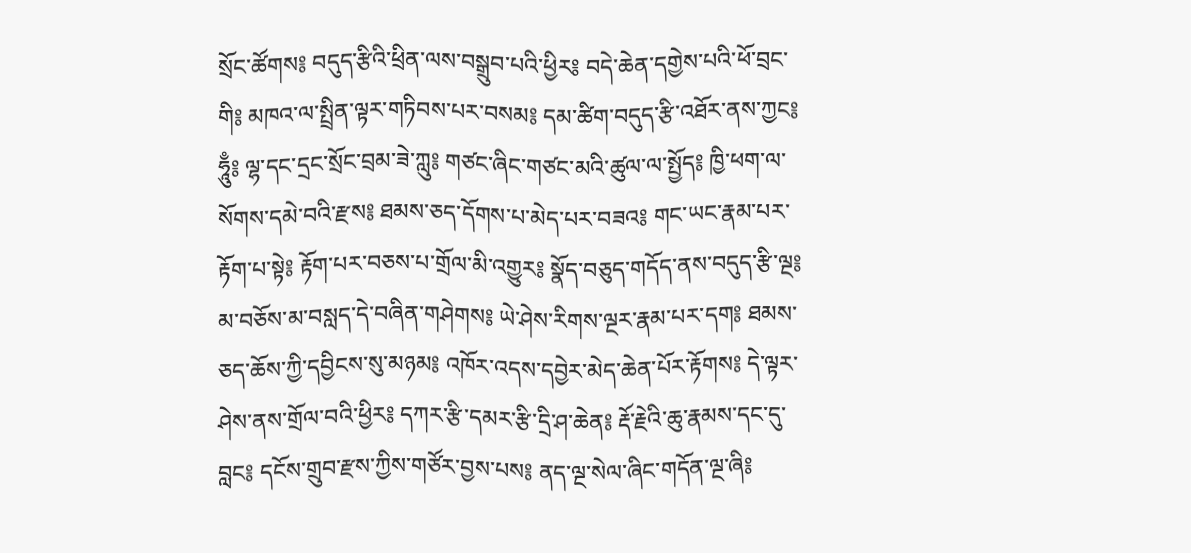སྲོང་ཚོགས༔ བདུད་རྩིའི་ཕྲིན་ལས་བསྒྲུབ་པའི་ཕྱིར༔ བདེ་ཆེན་དགྱེས་པའི་ཕོ་བྲང་གི༔ མཁའ་ལ་སྤྲིན་ལྟར་གཏིབས་པར་བསམ༔ དམ་ཚིག་བདུད་རྩི་འཐོར་ནས་ཀྱང༔ ཧཱུྃ༔ ལྷ་དང་དྲང་སྲོང་བྲམ་ཟེ་ཀླུ༔ གཙང་ཞིང་གཙང་མའི་ཚུལ་ལ་སྤྱོད༔ ཁྱི་ཕག་ལ་སོགས་དམེ་བའི་རྫས༔ ཐམས་ཅད་དོགས་པ་མེད་པར་བཟའ༔ གང་ཡང་རྣམ་པར་རྟོག་པ་སྟེ༔ རྟོག་པར་བཅས་པ་གྲོལ་མི་འགྱུར༔ སྣོད་བཅུད་གདོད་ནས་བདུད་རྩི་ལྔ༔ མ་བཅོས་མ་བསླད་དེ་བཞིན་གཤེགས༔ ཡེ་ཤེས་རིགས་ལྔར་རྣམ་པར་དག༔ ཐམས་ཅད་ཆོས་ཀྱི་དབྱིངས་སུ་མཉམ༔ འཁོར་འདས་དབྱེར་མེད་ཆེན་པོར་རྟོགས༔ དེ་ལྟར་ཤེས་ནས་གྲོལ་བའི་ཕྱིར༔ དཀར་རྩི་དམར་རྩི་དྲི་ཤ་ཆེན༔ རྡོ་རྗེའི་ཆུ་རྣམས་དང་དུ་བླང༔ དངོས་གྲུབ་རྫས་ཀྱིས་གཙོར་བྱས་པས༔ ནད་ལྔ་སེལ་ཞིང་གདོན་ལྔ་ཞི༔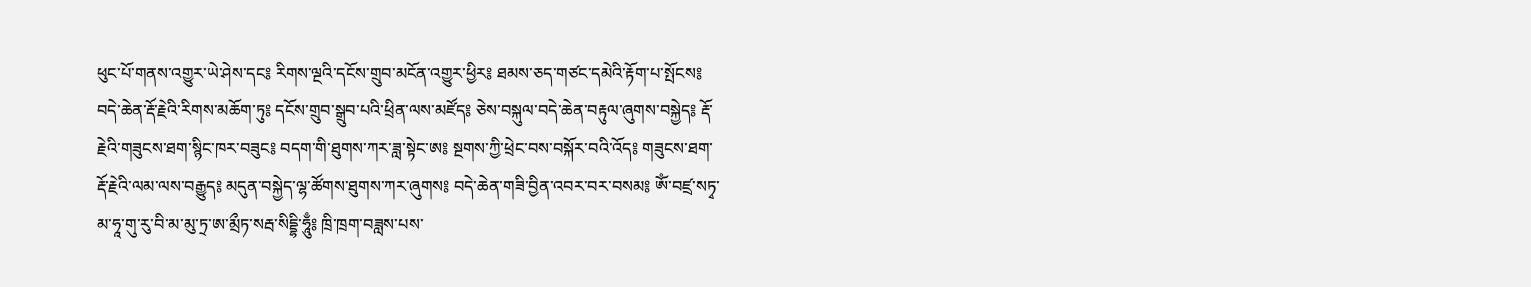ཕུང་པོ་གནས་འགྱུར་ཡེ་ཤེས་དང༔ རིགས་ལྔའི་དངོས་གྲུབ་མངོན་འགྱུར་ཕྱིར༔ ཐམས་ཅད་གཙང་དམེའི་རྟོག་པ་སྤོངས༔ བདེ་ཆེན་རྡོ་རྗེའི་རིགས་མཆོག་ཏུ༔ དངོས་གྲུབ་སྒྲུབ་པའི་ཕྲིན་ལས་མཛོད༔ ཅེས་བསྐུལ་བདེ་ཆེན་བརྟུལ་ཞུགས་བསྐྱེད༔ རྡོ་རྗེའི་གཟུངས་ཐག་སྙིང་ཁར་བཟུང༔ བདག་གི་ཐུགས་ཀར་ཟླ་སྟེང་ཨ༔ སྔགས་ཀྱི་ཕྲེང་བས་བསྐོར་བའི་འོད༔ གཟུངས་ཐག་རྡོ་རྗེའི་ལམ་ལས་བརྒྱུད༔ མདུན་བསྐྱེད་ལྷ་ཚོགས་ཐུགས་ཀར་ཞུགས༔ བདེ་ཆེན་གཟི་བྱིན་འབར་བར་བསམ༔ ཨོཾ་བཛྲ་སཏྭ་མ་ཧཱ་གུ་རུ་བི་མ་མུ་ཏྲ་ཨ་མྲྀཏ་སརྦ་སིདྡྷི་ཧཱུྃ༔ ཁྲི་ཁྲག་བཟླས་པས་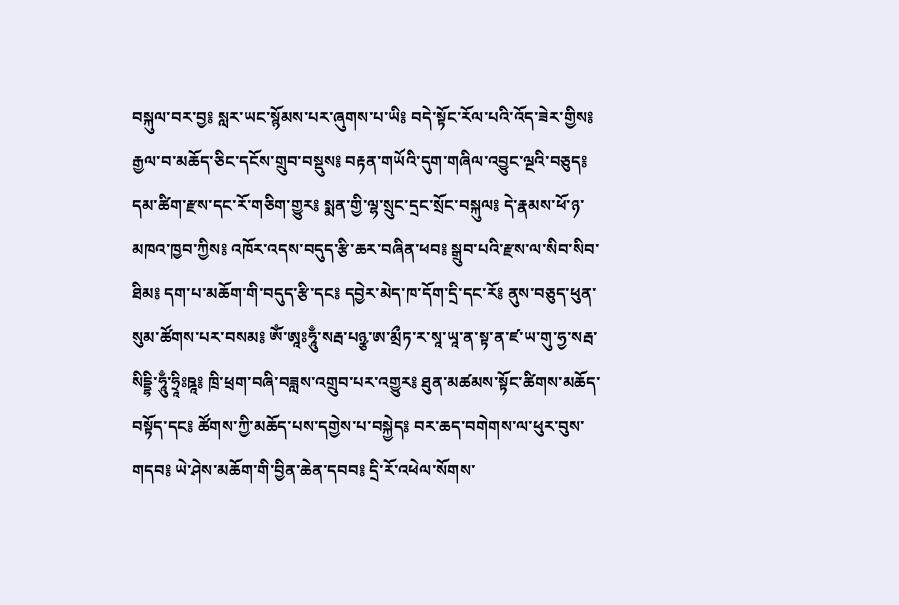བསྐུལ་བར་བྱ༔ སླར་ཡང་སྙོམས་པར་ཞུགས་པ་ཡི༔ བདེ་སྟོང་རོལ་པའི་འོད་ཟེར་གྱིས༔ རྒྱལ་བ་མཆོད་ཅིང་དངོས་གྲུབ་བསྡུས༔ བརྟན་གཡོའི་དུག་གཞིལ་འབྱུང་ལྔའི་བཅུད༔ དམ་ཚིག་རྫས་དང་རོ་གཅིག་གྱུར༔ སྨན་གྱི་ལྷ་སྲུང་དྲང་སྲོང་བསྐུལ༔ དེ་རྣམས་ཕོ་ཉ་མཁའ་ཁྱབ་ཀྱིས༔ འཁོར་འདས་བདུད་རྩི་ཆར་བཞིན་ཕབ༔ སྒྲུབ་པའི་རྫས་ལ་སིབ་སིབ་ཐིམ༔ དག་པ་མཆོག་གི་བདུད་རྩི་དང༔ དབྱེར་མེད་ཁ་དོག་དྲི་དང་རོ༔ ནུས་བཅུད་ཕུན་སུམ་ཚོགས་པར་བསམ༔ ཨོཾ་ཨཱཿཧཱུྃ་སརྦ་པཉྩ་ཨ་མྲྀཏ་ར་སཱ་ཡཱ་ན་སྟ་ན་ཛ་ཡ་གུ་ཧྱ་སརྦ་སིདྡྷི་ཧཱུྃ་ཧྲཱིཿཋཱ༔ ཁྲི་ཕྲག་བཞི་བཟླས་འགྲུབ་པར་འགྱུར༔ ཐུན་མཚམས་སྟོང་ཚིགས་མཆོད་བསྟོད་དང༔ ཚོགས་ཀྱི་མཆོད་པས་དགྱེས་པ་བསྐྱེད༔ བར་ཆད་བགེགས་ལ་ཕུར་བུས་གདབ༔ ཡེ་ཤེས་མཆོག་གི་བྱིན་ཆེན་དབབ༔ དྲི་རོ་འཕེལ་སོགས་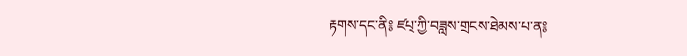རྟགས་དང་ནི༔ ཛཔ྄་ཀྱི་བཟླས་གྲངས་ཐེམས་པ་ན༔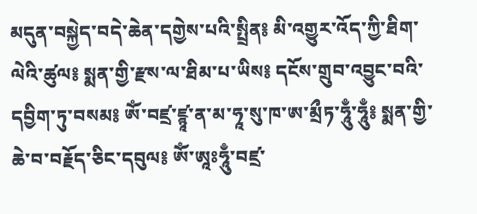མདུན་བསྐྱེད་བདེ་ཆེན་དགྱེས་པའི་སྤྲིན༔ མི་འགྱུར་འོད་ཀྱི་ཐིག་ལེའི་ཚུལ༔ སྨན་གྱི་རྫས་ལ་ཐིམ་པ་ཡིས༔ དངོས་གྲུབ་འབྱུང་བའི་དབྱིག་ཏུ་བསམ༔ ཨོཾ་བཛྲ་ཛྙཱ་ན་མ་ཧཱ་སུ་ཁ་ཨ་མྲྀཏ་ཧཱུྃ་ཧཱུྃ༔ སྨན་གྱི་ཆེ་བ་བརྗོད་ཅིང་དབུལ༔ ཨོཾ་ཨཱཿཧཱུྃ་བཛྲ་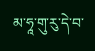མ་ཧཱ་གུ་རུ་དེ་བ་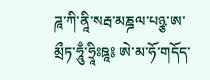ཌཱ་ཀི་ནཱི་སརྦ་མཎྜལ་པཉྩ་ཨ་མྲྀཏ་ཧཱུྃ་ཧྲཱིཿཋཱ༔ ཨེ་མ་ཧོ་གདོད་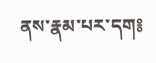ནས་རྣམ་པར་དག༔